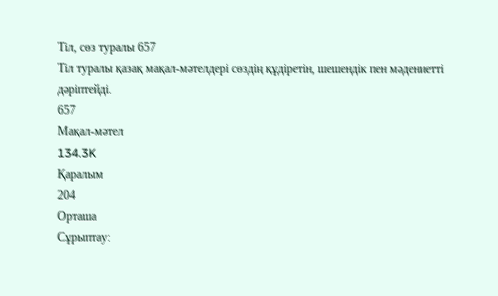Тіл, сөз туралы 657
Тіл туралы қазақ мақал-мәтелдері сөздің құдіретін, шешендік пен мәдениетті дәріптейді.
657
Мақал-мәтел
134.3K
Қаралым
204
Орташа
Сұрыптау: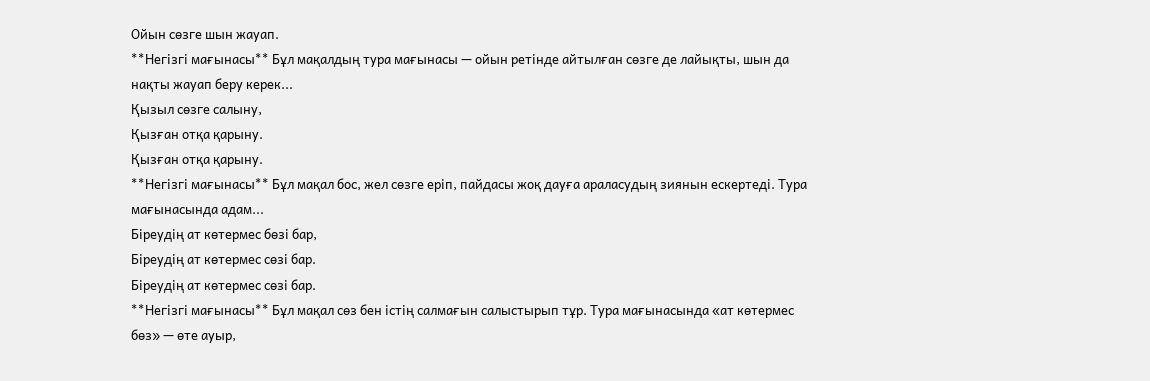Ойын сөзге шын жауап.
**Негізгі мағынасы** Бұл мақалдың тура мағынасы — ойын ретінде айтылған сөзге де лайықты, шын да нақты жауап беру керек...
Қызыл сөзге салыну,
Қызған отқа қарыну.
Қызған отқа қарыну.
**Негізгі мағынасы** Бұл мақал бос, жел сөзге еріп, пайдасы жоқ дауға араласудың зиянын ескертеді. Тура мағынасында адам...
Біреудің ат көтермес бөзі бар,
Біреудің ат көтермес сөзі бар.
Біреудің ат көтермес сөзі бар.
**Негізгі мағынасы** Бұл мақал сөз бен істің салмағын салыстырып тұр. Тура мағынасында «ат көтермес бөз» — өте ауыр,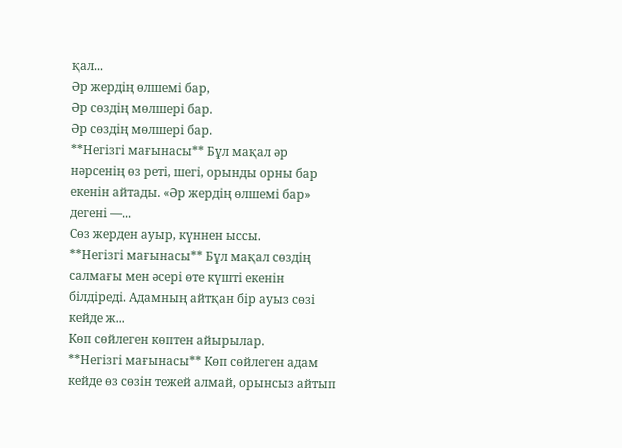қал...
Әр жердің өлшемі бар,
Әр сөздің мөлшері бар.
Әр сөздің мөлшері бар.
**Негізгі мағынасы** Бұл мақал әр нәрсенің өз реті, шегі, орынды орны бар екенін айтады. «Әр жердің өлшемі бар» дегені —...
Сөз жерден ауыр, күннен ыссы.
**Негізгі мағынасы** Бұл мақал сөздің салмағы мен әсері өте күшті екенін білдіреді. Адамның айтқан бір ауыз сөзі кейде ж...
Көп сөйлеген көптен айырылар.
**Негізгі мағынасы** Көп сөйлеген адам кейде өз сөзін тежей алмай, орынсыз айтып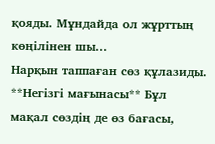қояды. Мұндайда ол жұрттың көңілінен шы...
Нарқын таппаған сөз құлазиды.
**Негізгі мағынасы** Бұл мақал сөздің де өз бағасы,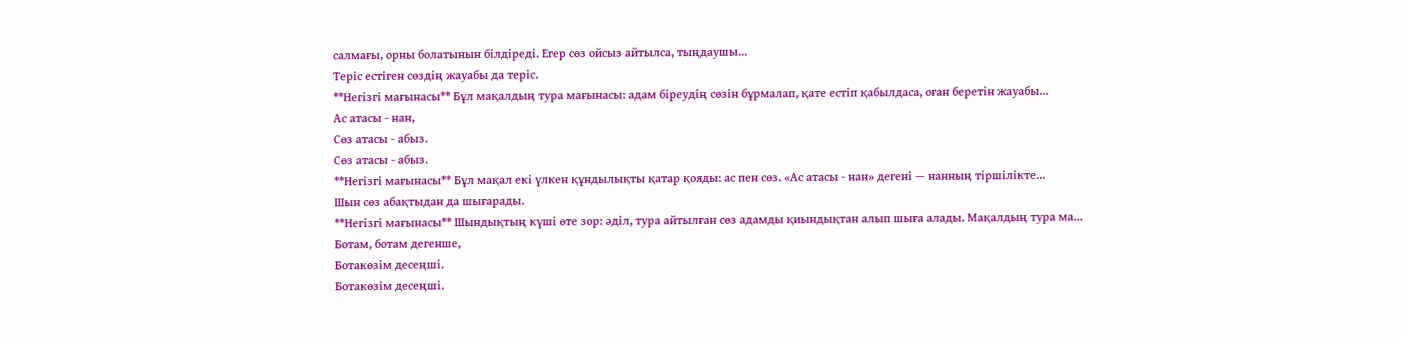салмағы, орны болатынын білдіреді. Егер сөз ойсыз айтылса, тыңдаушы...
Теріс естіген сөздің жауабы да теріс.
**Негізгі мағынасы** Бұл мақалдың тура мағынасы: адам біреудің сөзін бұрмалап, қате естіп қабылдаса, оған беретін жауабы...
Ас атасы - нан,
Сөз атасы - абыз.
Сөз атасы - абыз.
**Негізгі мағынасы** Бұл мақал екі үлкен құндылықты қатар қояды: ас пен сөз. «Ас атасы - нан» дегені — нанның тіршілікте...
Шын сөз абақтыдан да шығарады.
**Негізгі мағынасы** Шындықтың күші өте зор: әділ, тура айтылған сөз адамды қиындықтан алып шыға алады. Мақалдың тура ма...
Ботам, ботам дегенше,
Ботакөзім десеңші.
Ботакөзім десеңші.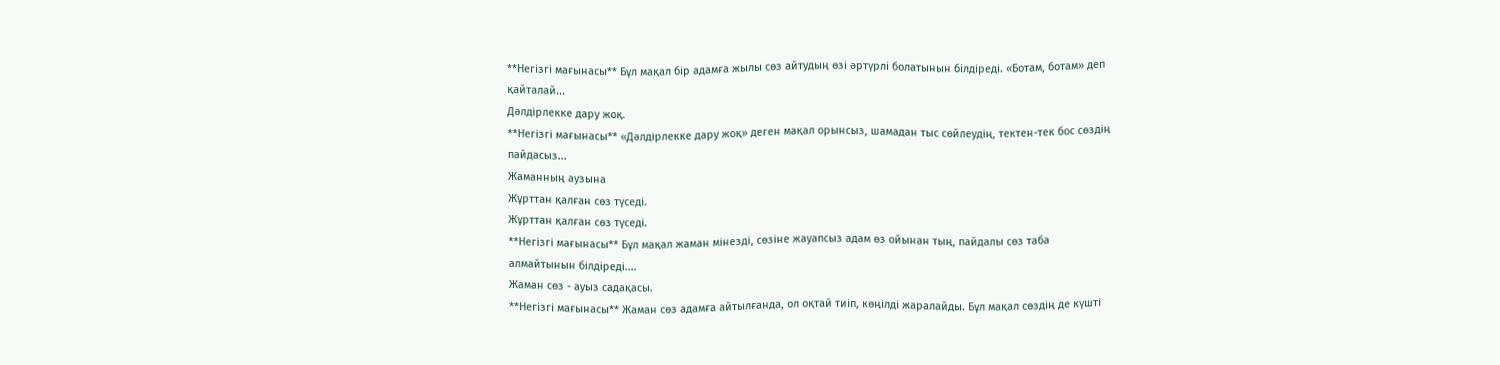**Негізгі мағынасы** Бұл мақал бір адамға жылы сөз айтудың өзі әртүрлі болатынын білдіреді. «Ботам, ботам» деп қайталай...
Дәлдірлекке дару жоқ.
**Негізгі мағынасы** «Дәлдірлекке дару жоқ» деген мақал орынсыз, шамадан тыс сөйлеудің, тектен-тек бос сөздің пайдасыз...
Жаманның аузына
Жұрттан қалған сөз түседі.
Жұрттан қалған сөз түседі.
**Негізгі мағынасы** Бұл мақал жаман мінезді, сөзіне жауапсыз адам өз ойынан тың, пайдалы сөз таба алмайтынын білдіреді....
Жаман сөз - ауыз садақасы.
**Негізгі мағынасы** Жаман сөз адамға айтылғанда, ол оқтай тиіп, көңілді жаралайды. Бұл мақал сөздің де күшті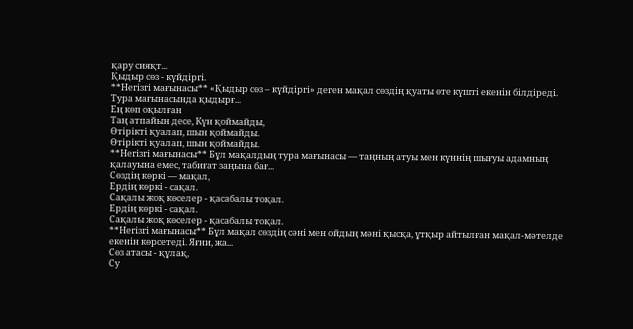қару сияқт...
Қыдыр сөз - күйдіргі.
**Негізгі мағынасы** «Қыдыр сөз – күйдіргі» деген мақал сөздің қуаты өте күшті екенін білдіреді. Тура мағынасында қыдырғ...
Ең көп оқылған
Таң атпайын десе, Күн қоймайды,
Өтірікті қуалап, шын қоймайды.
Өтірікті қуалап, шын қоймайды.
**Негізгі мағынасы** Бұл мақалдың тура мағынасы — таңның атуы мен күннің шығуы адамның қалауына емес, табиғат заңына бағ...
Сөздің көркі — мақал,
Ердің көркі - сақал.
Сақалы жоқ көселер - қасабалы тоқал.
Ердің көркі - сақал.
Сақалы жоқ көселер - қасабалы тоқал.
**Негізгі мағынасы** Бұл мақал сөздің сәні мен ойдың мәні қысқа, ұтқыр айтылған мақал-мәтелде екенін көрсетеді. Яғни, жа...
Сөз атасы - құлақ,
Су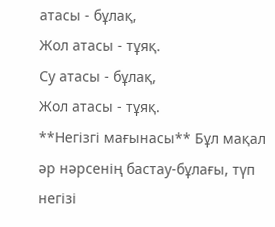атасы - бұлақ,
Жол атасы - тұяқ.
Су атасы - бұлақ,
Жол атасы - тұяқ.
**Негізгі мағынасы** Бұл мақал әр нәрсенің бастау-бұлағы, түп негізі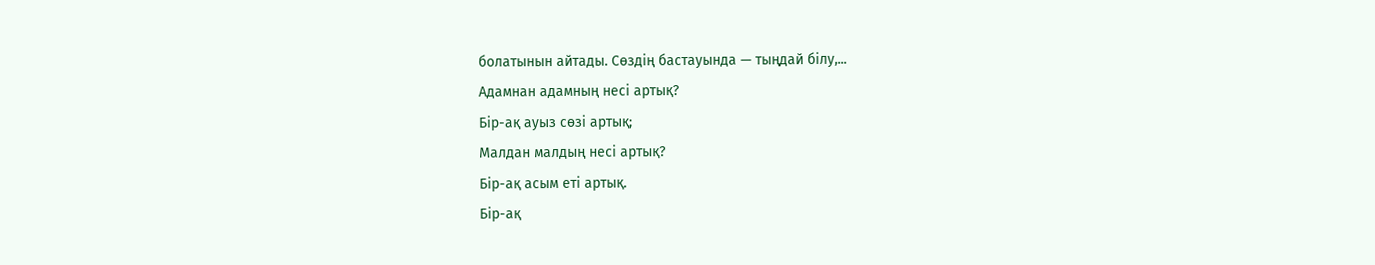болатынын айтады. Сөздің бастауында — тыңдай білу,...
Адамнан адамның несі артық?
Бір-ақ ауыз сөзі артық;
Малдан малдың несі артық?
Бір-ақ асым еті артық.
Бір-ақ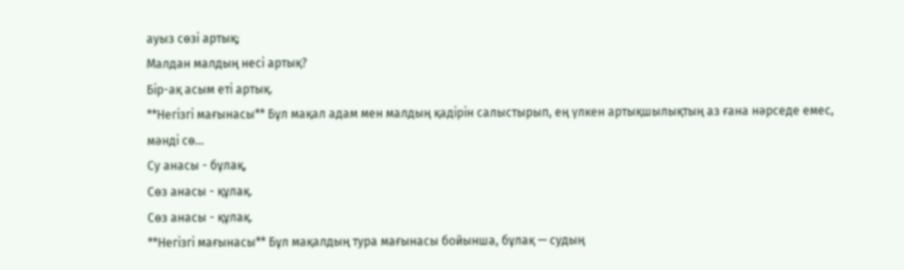ауыз сөзі артық;
Малдан малдың несі артық?
Бір-ақ асым еті артық.
**Негізгі мағынасы** Бұл мақал адам мен малдың қадірін салыстырып, ең үлкен артықшылықтың аз ғана нәрседе емес, мәнді сө...
Су анасы - бұлақ,
Сөз анасы - құлақ.
Сөз анасы - құлақ.
**Негізгі мағынасы** Бұл мақалдың тура мағынасы бойынша, бұлақ — судың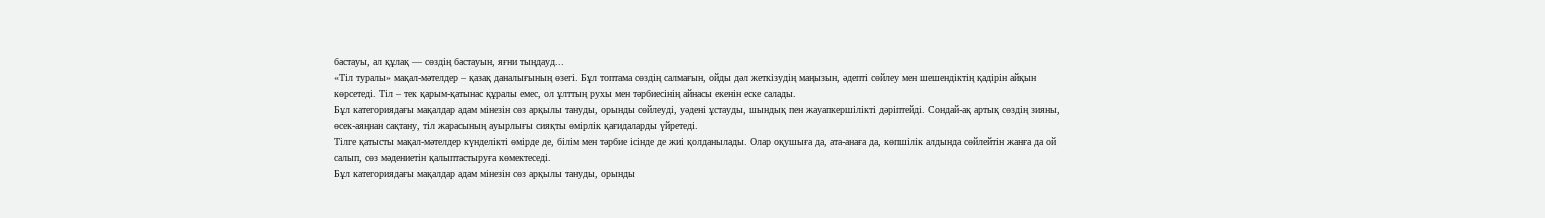бастауы, ал құлақ — сөздің бастауын, яғни тыңдауд...
«Тіл туралы» мақал-мәтелдер – қазақ даналығының өзегі. Бұл топтама сөздің салмағын, ойды дәл жеткізудің маңызын, әдепті сөйлеу мен шешендіктің қадірін айқын көрсетеді. Тіл – тек қарым-қатынас құралы емес, ол ұлттың рухы мен тәрбиесінің айнасы екенін еске салады.
Бұл категориядағы мақалдар адам мінезін сөз арқылы тануды, орынды сөйлеуді, уәдені ұстауды, шындық пен жауапкершілікті дәріптейді. Сондай-ақ артық сөздің зияны, өсек-аяңнан сақтану, тіл жарасының ауырлығы сияқты өмірлік қағидаларды үйретеді.
Тілге қатысты мақал-мәтелдер күнделікті өмірде де, білім мен тәрбие ісінде де жиі қолданылады. Олар оқушыға да, ата-анаға да, көпшілік алдында сөйлейтін жанға да ой салып, сөз мәдениетін қалыптастыруға көмектеседі.
Бұл категориядағы мақалдар адам мінезін сөз арқылы тануды, орынды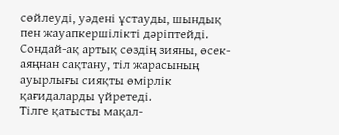сөйлеуді, уәдені ұстауды, шындық пен жауапкершілікті дәріптейді. Сондай-ақ артық сөздің зияны, өсек-аяңнан сақтану, тіл жарасының ауырлығы сияқты өмірлік қағидаларды үйретеді.
Тілге қатысты мақал-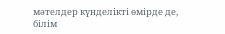мәтелдер күнделікті өмірде де, білім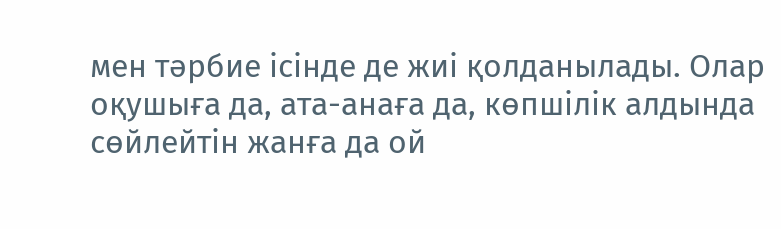мен тәрбие ісінде де жиі қолданылады. Олар оқушыға да, ата-анаға да, көпшілік алдында сөйлейтін жанға да ой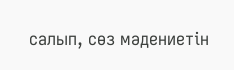салып, сөз мәдениетін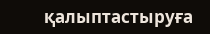қалыптастыруға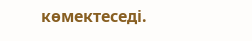көмектеседі.